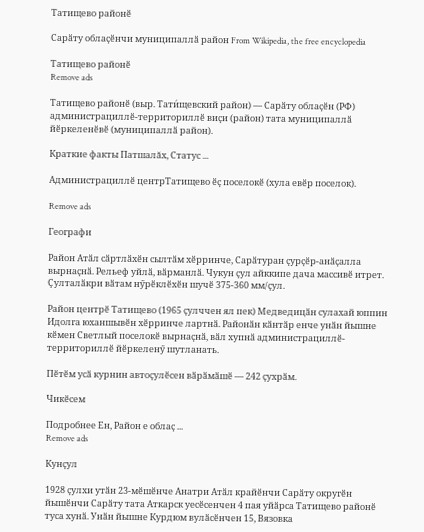Татищево районӗ

Сарӑту облаҫӗнчи муниципаллӑ район From Wikipedia, the free encyclopedia

Татищево районӗ
Remove ads

Татищево районӗ (выр. Тати́щевский район) — Сарӑту облаҫӗн (РФ) администрациллӗ-территориллӗ виҫи (район) тата муниципаллӑ йӗркеленӗвӗ (муниципаллӑ район).

Краткие факты Патшалăх, Статус ...

Администрациллӗ центрТатищево ӗҫ поселокӗ (хула евӗр поселок).

Remove ads

Географи

Район Атӑл сӑртлӑхӗн сылтӑм хӗрринче, Сарӑтуран ҫурҫӗр-анӑҫалла вырнаҫнӑ. Рельеф уйлӑ, вӑрманлӑ. Чукун ҫул айккипе дача массивӗ итрет. Ҫулталӑкри вӑтам нӳрӗклӗхӗн шучӗ 375-360 мм/ҫул.

Район центрӗ Татищево (1965 ҫулччен ял пек) Медведицӑн сулахай юппин Идолга юханшывӗн хӗрринче лартнӑ. Районӑн кӑнтӑр енче унӑн йышне кӗмен Светлый поселокӗ вырнаҫнӑ, вӑл хупнӑ администрациллӗ-территориллӗ йӗркеленӳ шутланать.

Пӗтӗм усӑ курнин автоҫулӗсен вӑрӑмӑшӗ — 242 ҫухрӑм.

Чикӗсем

Подробнее Ен, Район е облаҫ ...
Remove ads

Кунҫул

1928 ҫулхи утӑн 23-мӗшӗнче Анатри Атӑл крайӗнчи Сарӑту округӗн йышӗнчи Сарӑту тата Аткарск уесӗсенчен 4 пая уйӑрса Татищево районӗ туса хунӑ. Унӑн йышне Курдюм вулӑсӗнчен 15, Вязовка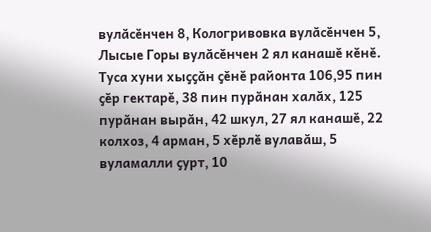вулӑсӗнчен 8, Кологривовка вулӑсӗнчен 5, Лысые Горы вулӑсӗнчен 2 ял канашӗ кӗнӗ. Туса хуни хыҫҫӑн ҫӗнӗ районта 106,95 пин ҫӗр гектарӗ, 38 пин пурӑнан халӑх, 125 пурӑнан вырӑн, 42 шкул, 27 ял канашӗ, 22 колхоз, 4 арман, 5 хӗрлӗ вулавӑш, 5 вуламалли ҫурт, 10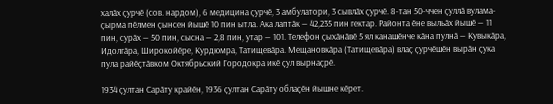халӑх ҫурчӗ (сов. нардом), 6 медицина ҫурчӗ, 3 амбулатори, 3 сывлӑх ҫурчӗ. 8-тан 50-ччен ҫуллӑ вулама-ҫырма пӗлмен ҫынсен йышӗ 10 пин ытла. Ака лаптӑк — 42,235 пин гектар. Районта ӗне выльӑх йышӗ — 11 пин, сурӑх — 50 пин, сысна — 2,8 пин, утар — 101. Телефон ҫыхӑнӑвӗ 5 ял канашӗнче кӑна пулнӑ — Кувыкӑра, Идолгӑра, Широкойӗре, Курдюмра, Татищевӑра. Мещановкӑра (Татищевӑра) влаҫ ҫурчӗшӗн вырӑн ҫука пула райӗҫтӑвком Октябрьский Городокра икӗ ҫул вырнаҫрӗ.

1934 ҫултан Сарӑту крайӗн, 1936 ҫултан Сарӑту облаҫӗн йышне кӗрет.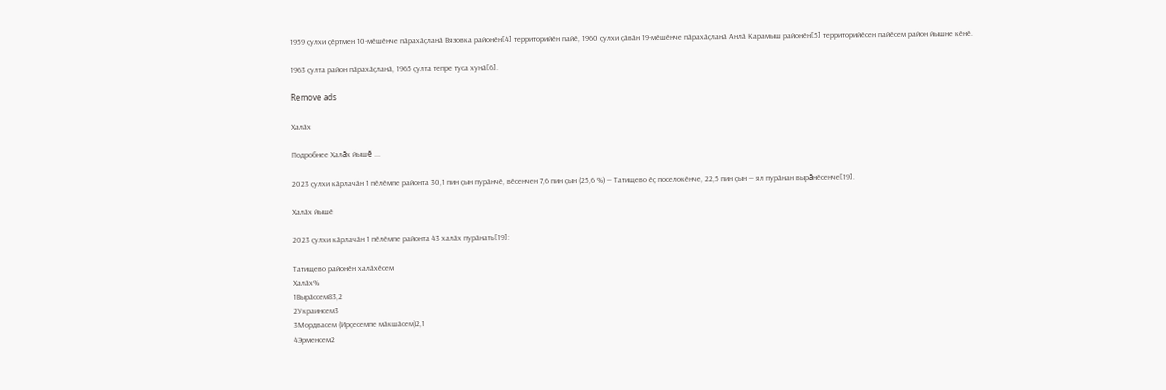1959 ҫулхи ҫӗртмен 10-мӗшӗнче пӑрахӑҫланӑ Вязовка районӗн[4] территорийӗн пайӗ, 1960 ҫулхи ҫӑвӑн 19-мӗшӗнче пӑрахӑҫланӑ Анлӑ Карамыш районӗн[5] территорийӗсен пайӗсем район йышне кӗнӗ.

1963 ҫулта район пӑрахӑҫланӑ, 1965 ҫулта тепре туса хунӑ[6].

Remove ads

Халӑх

Подробнее Халăх йышĕ ...

2023 ҫулхи кӑрлачӑн 1 пӗлӗмпе районта 30,1 пин ҫын пурӑнчӗ, вӗсенчен 7,6 пин ҫын (25,6 %) — Татищево ӗҫ поселокӗнче, 22,5 пин ҫын — ял пурӑнан вырăнӗсенче[19].

Халӑх йышӗ

2023 ҫулхи кӑрлачӑн 1 пӗлӗмпе районта 43 халӑх пурӑнать[19]:

Татищево районӗн халӑхӗсем
Халӑх%
1Вырӑссем83,2
2Украинсем3
3Мордвасем (Ирҫесемпе мӑкшӑсем)2,1
4Эрменсем2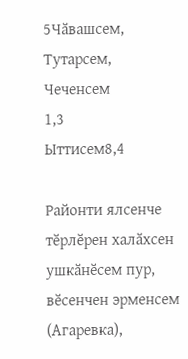5Чӑвашсем,
Тутарсем,
Чеченсем
1,3
Ыттисем8,4

Районти ялсенче тӗрлӗрен халӑхсен ушкӑнӗсем пур, вӗсенчен эрменсем (Агаревка),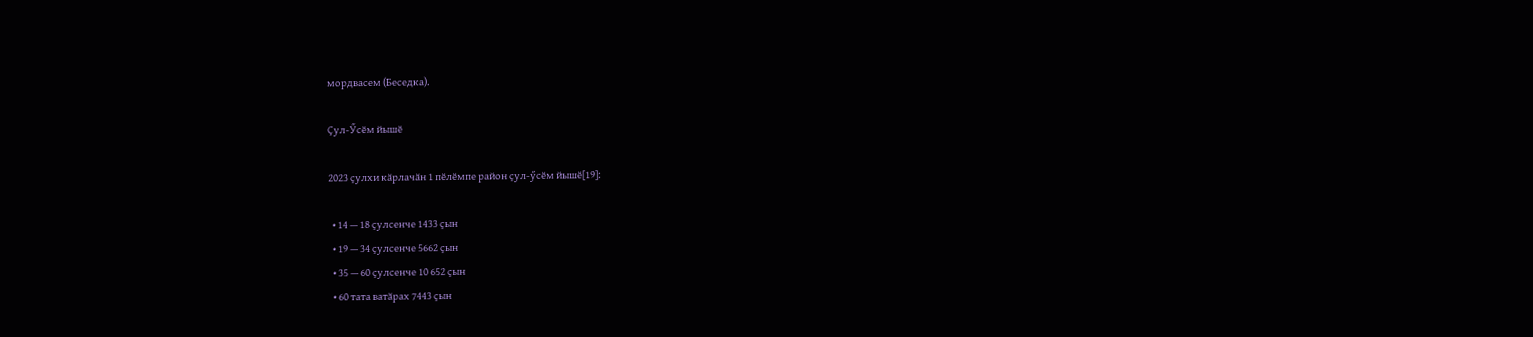мордвасем (Беседка).

Ҫул-Ӳсӗм йышӗ

2023 ҫулхи кӑрлачӑн 1 пӗлӗмпе район ҫул-ӳсӗм йышӗ[19]:

  • 14 — 18 ҫулсенче 1433 ҫын
  • 19 — 34 ҫулсенче 5662 ҫын
  • 35 — 60 ҫулсенче 10 652 ҫын
  • 60 тата ватӑрах 7443 ҫын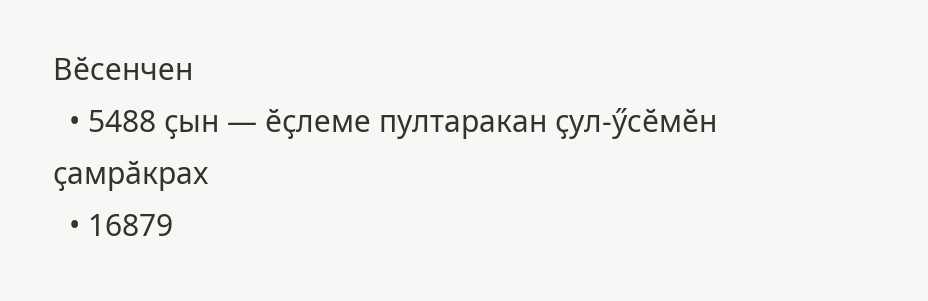Вӗсенчен
  • 5488 ҫын — ӗҫлеме пултаракан ҫул-ӳсӗмӗн ҫамрӑкрах
  • 16879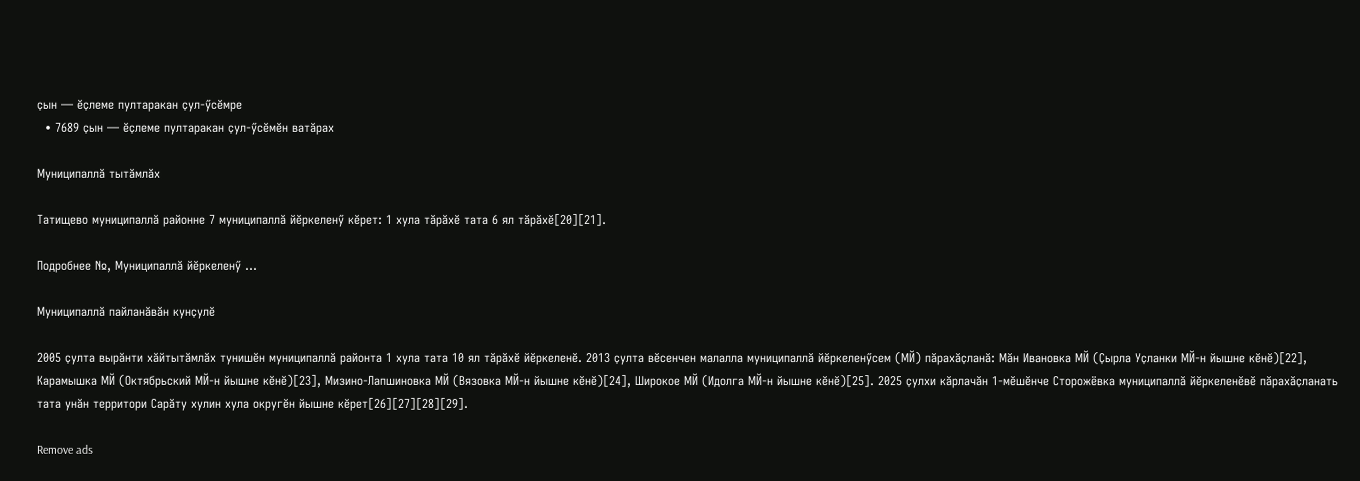ҫын — ӗҫлеме пултаракан ҫул-ӳсӗмре
  • 7689 ҫын — ӗҫлеме пултаракан ҫул-ӳсӗмӗн ватӑрах

Муниципаллӑ тытӑмлӑх

Татищево муниципаллӑ районне 7 муниципаллӑ йӗркеленӳ кӗрет: 1 хула тӑрӑхӗ тата 6 ял тӑрӑхӗ[20][21].

Подробнее №, Муниципаллӑ йӗркеленӳ ...

Муниципаллӑ пайланӑвӑн кунҫулӗ

2005 ҫулта вырӑнти хӑйтытӑмлӑх тунишӗн муниципаллӑ районта 1 хула тата 10 ял тӑрӑхӗ йӗркеленӗ. 2013 ҫулта вӗсенчен малалла муниципаллӑ йӗркеленӳсем (МЙ) пӑрахӑҫланӑ: Мӑн Ивановка МЙ (Ҫырла Уҫланки МЙ-н йышне кӗнӗ)[22], Карамышка МЙ (Октябрьский МЙ-н йышне кӗнӗ)[23], Мизино-Лапшиновка МЙ (Вязовка МЙ-н йышне кӗнӗ)[24], Широкое МЙ (Идолга МЙ-н йышне кӗнӗ)[25]. 2025 ҫулхи кӑрлачӑн 1-мӗшӗнче Сторожёвка муниципаллӑ йӗркеленӗвӗ пӑрахӑҫланать тата унӑн территори Сарӑту хулин хула округӗн йышне кӗрет[26][27][28][29].

Remove ads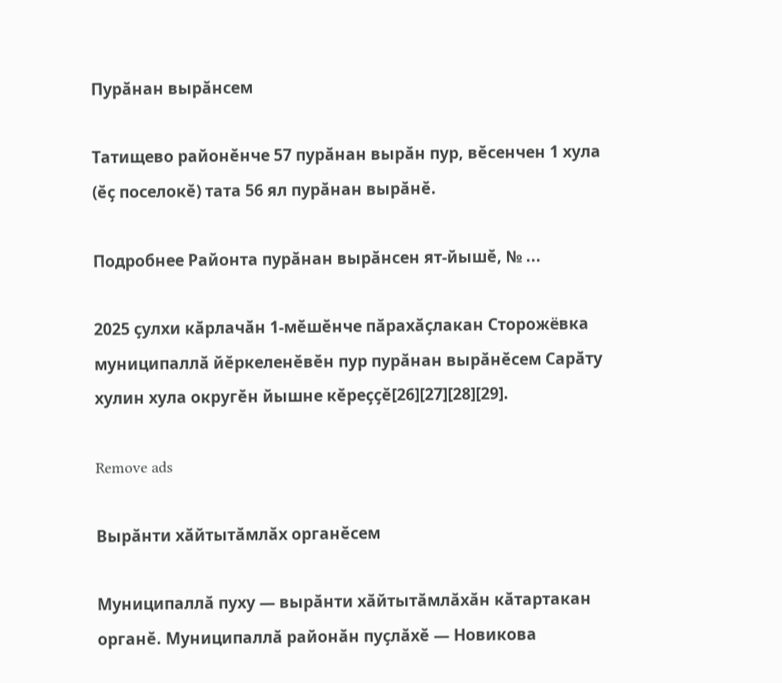Пурӑнан вырӑнсем

Татищево районӗнче 57 пурӑнан вырӑн пур, вӗсенчен 1 хула (ӗҫ поселокӗ) тата 56 ял пурӑнан вырӑнӗ.

Подробнее Районта пурӑнан вырӑнсен ят-йышӗ, № ...

2025 ҫулхи кӑрлачӑн 1-мӗшӗнче пӑрахӑҫлакан Сторожёвка муниципаллӑ йӗркеленӗвӗн пур пурӑнан вырӑнӗсем Сарӑту хулин хула округӗн йышне кӗреҫҫӗ[26][27][28][29].

Remove ads

Вырӑнти хӑйтытӑмлӑх органӗсем

Муниципаллӑ пуху — вырӑнти хӑйтытӑмлӑхӑн кӑтартакан органӗ. Муниципаллӑ районӑн пуҫлӑхӗ — Новикова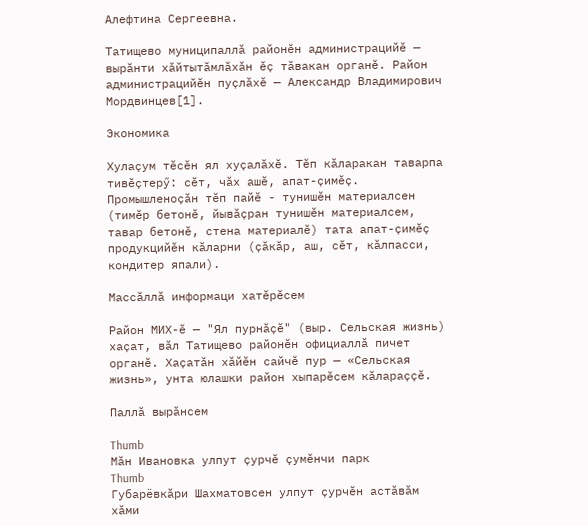Алефтина Сергеевна.

Татищево муниципаллӑ районӗн администрацийӗ — вырӑнти хӑйтытӑмлӑхӑн ӗҫ тӑвакан органӗ. Район администрацийӗн пуҫлӑхӗ — Александр Владимирович Мордвинцев[1].

Экономика

Хулаҫум тӗсӗн ял хуҫалӑхӗ. Тӗп кӑларакан таварпа тивӗҫтерӳ: сӗт, чӑх ашӗ, апат-ҫимӗҫ. Промышленоҫӑн тӗп пайӗ - тунишӗн материалсен (тимӗр бетонӗ, йывӑҫран тунишӗн материалсем, тавар бетонӗ, стена материалӗ) тата апат-ҫимӗҫ продукцийӗн кӑларни (ҫӑкӑр, аш, сӗт, кӑлпасси, кондитер япали).

Массӑллӑ информаци хатӗрӗсем

Район МИХ-ӗ — "Ял пурнӑҫӗ" (выр. Сельская жизнь) хаҫат, вӑл Татищево районӗн официаллӑ пичет органӗ. Хаҫатӑн хӑйӗн сайчӗ пур — «Сельская жизнь», унта юлашки район хыпарӗсем кӑлараҫҫӗ.

Паллӑ вырӑнсем

Thumb
Мӑн Ивановка улпут ҫурчӗ ҫумӗнчи парк
Thumb
Губарёвкӑри Шахматовсен улпут ҫурчӗн астӑвӑм хӑми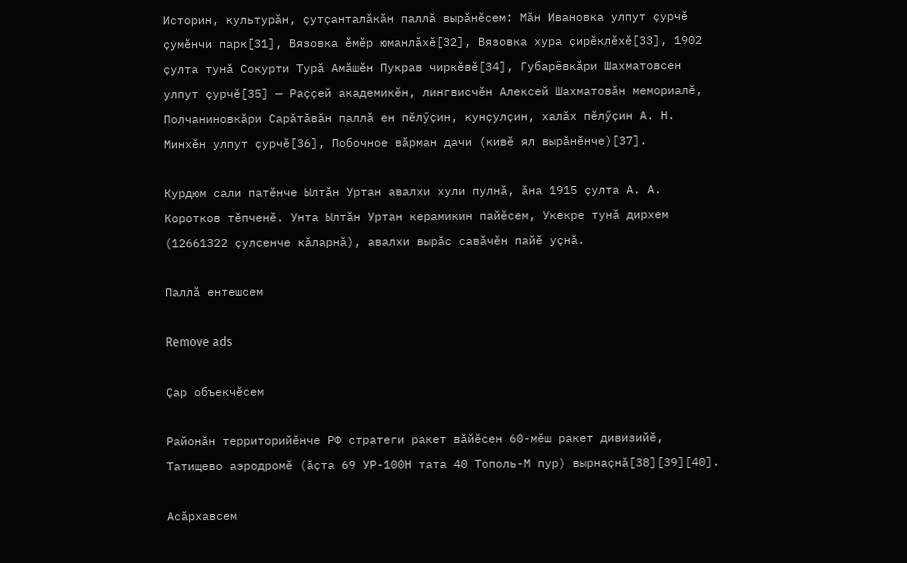Историн, культурӑн, ҫутҫанталӑкӑн паллӑ вырӑнӗсем: Мӑн Ивановка улпут ҫурчӗ ҫумӗнчи парк[31], Вязовка ӗмӗр юманлӑхӗ[32], Вязовка хура ҫирӗклӗхӗ[33], 1902 ҫулта тунӑ Сокурти Турӑ Амӑшӗн Пукрав чиркӗвӗ[34], Губарёвкӑри Шахматовсен улпут ҫурчӗ[35] — Раҫҫей академикӗн, лингвисчӗн Алексей Шахматовӑн мемориалӗ, Полчаниновкӑри Сарӑтӑвӑн паллӑ ен пӗлӳҫин, кунҫулҫин, халӑх пӗлӳҫин А. Н. Минхӗн улпут ҫурчӗ[36], Побочное вӑрман дачи (кивӗ ял вырӑнӗнче)[37].

Курдюм сали патӗнче Ылтӑн Уртан авалхи хули пулнӑ, ӑна 1915 ҫулта А. А. Коротков тӗпченӗ. Унта Ылтӑн Уртан керамикин пайӗсем, Укекре тунӑ дирхем (12661322 ҫулсенче кӑларнӑ), авалхи вырӑс савӑчӗн пайӗ уҫнӑ.

Паллӑ ентешсем

Remove ads

Ҫар объекчӗсем

Районӑн территорийӗнче РФ стратеги ракет вӑйӗсен 60-мӗш ракет дивизийӗ, Татищево аэродромӗ (ӑҫта 69 УР-100Н тата 40 Тополь-М пур) вырнаҫнӑ[38][39][40].

Асӑрхавсем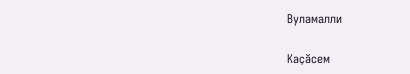Вуламалли

Каҫӑсем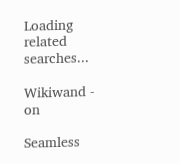Loading related searches...

Wikiwand - on

Seamless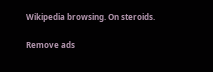Wikipedia browsing. On steroids.

Remove ads